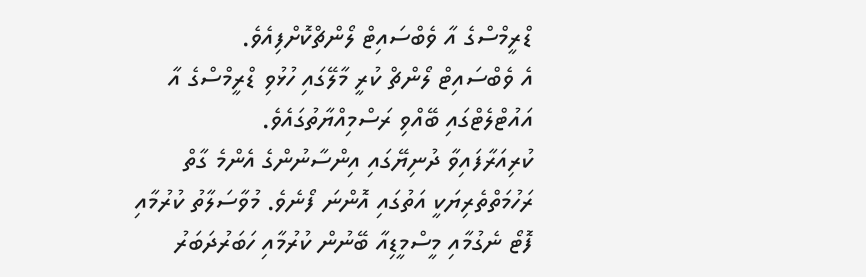ޑްރީމްސްގެ އާ ވެބްސައިޓް ލޯންޗްކޮށްފިއެވެ.
އެ ވެބްސައިޓް ލޯންޗް ކުރީ މާލޭގައި ހުޅުވި ޑްރީމްސްގެ އާ އައުޓްލެޓްގައި ބޭއްވި ރަސްމިއްޔާތުގައެވެ.
ކުރިއަރާފައިވާ ދުނިޔޭގައި އިންސާނުންގެ އެންމެ ގާތް ރަހުމަތްތެރިޔަކީ އަތުގައި އޮންނަ ފޯނެވެ. މުވާސަލާތު ކުރުމާއި ފޮޓޯ ނެގުމާއި މީސްމީޑިއާ ބޭނުން ކުރުމާއި ހަބަރުދަބަރު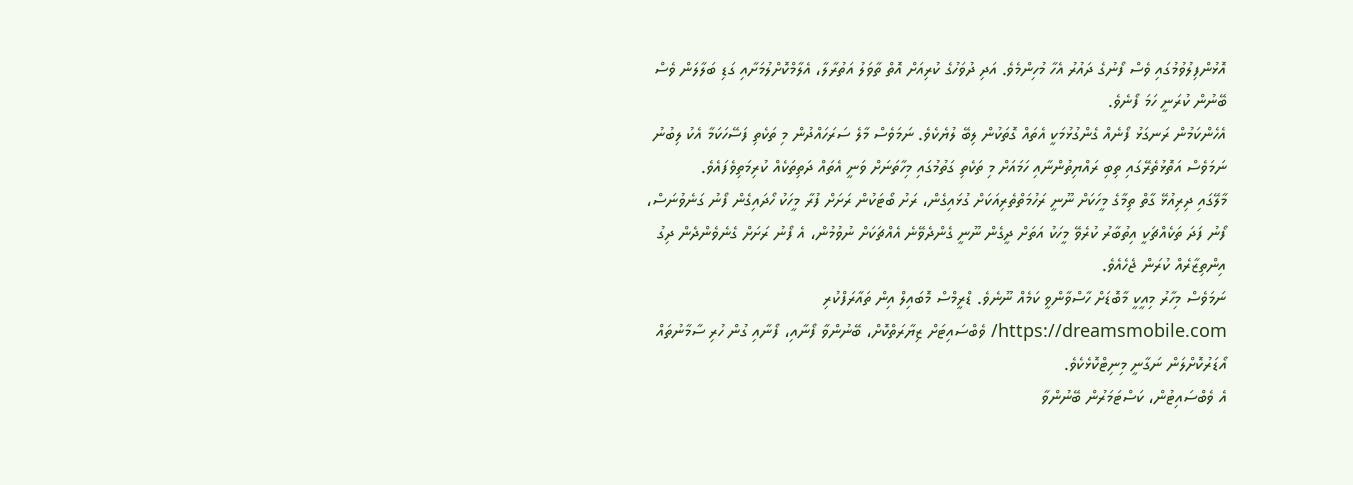އޮޅުންފިލުވުމުގައި ވެސް ފޯނުގެ ދައުރު އެހާ މުހިންމެވެ. އަދި ދުވަހުގެ ކުރިއަށް އޮތް ތާވަލު އަތުރާލާ، އެލާމްކޮށްލުމަށާއި ގަޑި ބަލާލަން ވެސް ބޭނުން ކުރަނީ ހަމަ ފޯނެވެ.
އެހެންކަމުން ރަނގަޅު ފޯނެއް ގެންގުޅުމަކީ އެތައް ގޮތަކުން ލިބޭ ލުޔެކެވެ. ނަމަވެސް މާލެ ސަރަހައްދުން މި ތަކެތި ފަސޭހަކަމާ އެކު ލިބުނު ނަމަވެސް އަތޮޅުތެރޭގައި ތިބި ރައްޔިތުންނާއި ހަމައަށް މި ތަކެތި ގަތުމުގައި މިހާތަނަށް ވަނީ އެތައް ދަތިތަކެއް ކުރިމަތިވެފައެވެ.
މާލޭގައި ދިރިއުޅޭ ގާތް ތިމާގެ މީހަކަށް ނޫނީ ރަހުމަތްތެރިއަކަށް ގުޅައިގެން، ރަށު ބޯޓަކުން ރަށަށް ފުރާ މީހަކު ހޯދައިގެން ފޯނު ގަނެވުނަސް، ފޯނު ފަދަ ތަކެއްޗަކީ އިތުބާރު ކުރެވޭ މީހަކު އަތަށް ދީގެން ނޫނީ ގެންދެވޭނެ އެއްޗަކަށް ނުވުމުން، އެ ފޯނު ރަށަށް ގެނެވެންދެން ދިގު އިންތިޒާރެއް ކުރަން ޖެހެއެވެ.
ނަމަވެސް މިހާރު މިއީކީ މާބޮޑަށް ހާސްވާންވީ ކަމެއް ނޫނެވެ. ޑްރީމްސް މޮބައިލް އިން ތައާރަފްކުރި https://dreamsmobile.com/ ވެބްސައިޓަށް ޒިޔާރަތްކޮށް، ބޭނުންވާ ފޯނާއި، ފޯނާއި ގުން ހުރި ސާމާނުތައް އޯޑަރުކޮށްލަން ނަގާނީ މިނިޓްކޮޅެކެވެ.
އެ ވެބްސައިޓުން، ކަސްޓަމަރުން ބޭނުންވާ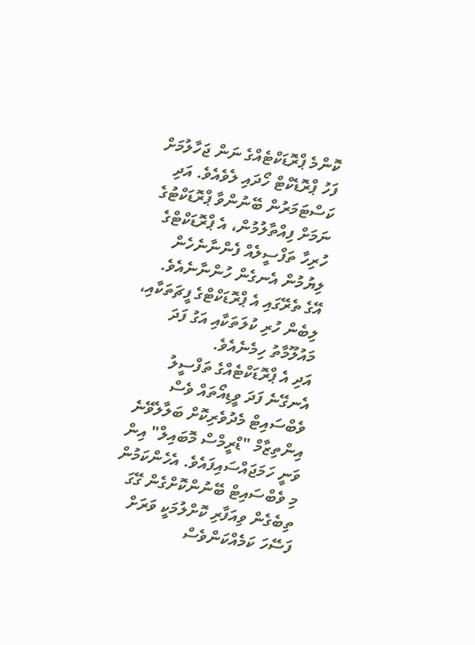ކޮންމެ ޕްރޮޑަކްޓެއްގެ ނަން ޖަހާލުމަށް ފަހު ޕްރޮޑެކްޓް ހޯދައި ލެވެއެވެ. އަދި ކަސްޓަމަރުން ބޭނުންވާ ޕްރޮޑަކްޓުގެ ނަމަށް ފިއްތާލުމުން، އެ ޕްރޮޑަކްޓްގެ ހުރިހާ ތަފްސީލެއް ފެންނާނެހެން ލިޔުމުން އެނގެން ހުންނާނެއެވެ. އޭގެ ތެރޭގައި އެ ޕްރޮޑަކްޓްގެ ފީޗަތަކާއި، ލިބެން ހުރި ކުލަތަކާއި އަގު ފަދަ މައުލޫމާތު ހިމެނެއެވެ.
އަދި އެ ޕްރޮޑަކްޓެއްގެ ތަފްސީލު އެނގޭނެ ފަދަ ވީޑިއޯތައް ވެސް ވެބްސައިޓް މެދުވެރިކޮށް ބަލާލެވޭނެ އިންތިޒާމް "ޑްރީމްސް މޮބައިލް" އިން ވަނީ ހަމަޖައްސައިފައެވެ. އެހެންކަމުން މި ވެބްސައިޓް ބޭނުންކޮށްގެން ގޭގަ ތިބެގެން ވިއަފާރި ކޮށްލުމަކީ ވަރަށް ފަސޭހަ ކަމެއްކަންވެސް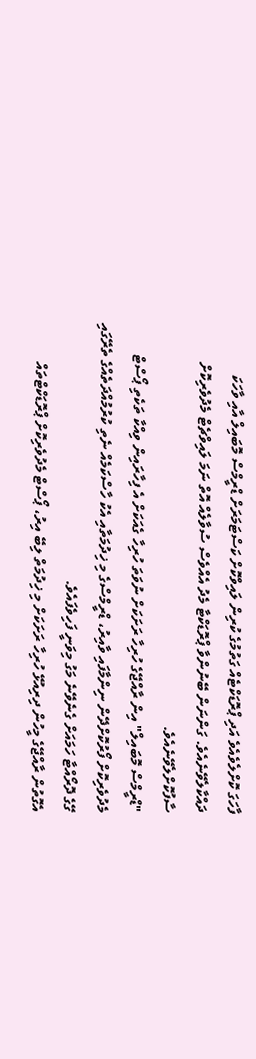ފާހަގަ ކޮށްލެވެއެވެ އަދި ޕްރޮޑަކްޓެއް ގަތުމުގެ ކުރިން ލައިވްކޮށް ކަސްޓަމަރަށް ޑްރީމްސް މޮބައިލް އާއި ވާހަކަ ދައްކާލެވޭނެއެވެ. ގަންނަން ބޭނުންވާ ޕްރޮޑަކްޓާ މެދު އެއްވެސް ސުވާލެއް އޮތް ނަމަ ލައިވްޗެޓް މެދުވެރިކޮށް ސާފުކޮށްލެވޭނެއެވެ.
"ޑްރީމްސް މޮބައިލް" އިން ރާއްޖޭގެ ހުރިހާ ރަށަކަށް ނުވަތަ ހުރިހާ ގެއަކަށް އެ ފިހާރައިން ވިއްކާ ތަކެތި ޕޯސްޓް މެދުވެރިކޮށް ފޯރުކޮށްދޭން ނިންމާފައި ވާއިރު، ޑްރީމްސްގެ މި ޚިދުމަތާއި އެކު ހާސްކަމެއް ނެތި ކުރުމުއްދަތެއްގެ ތެރޭގައި ގޭގެ ދޮރޯއްޓާ ހަމައަށް ގެނެވޭނެ މަގު މިވަނީ ފަހިވެފައެވެ.
އެގޮތުން ރާއްޖޭގެ މީހުން ދިރިއުޅޭ ހުރިހާ ރަށަކަށް މި ޚިދުމަތް ލިބޭ އިރު، ޕޯސްޓް މެދުވެރިކޮށް ޕްރޮޑަކްޓްތައް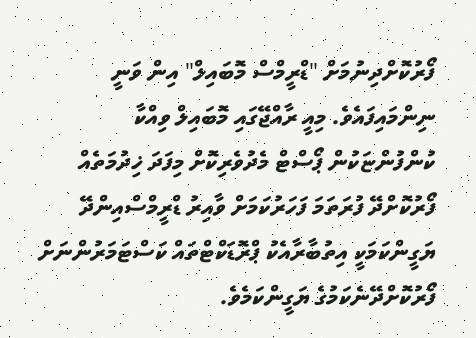ފޯރުކޮށްދިނުމަށް "ޑްރީމްސް މޮބައިލް" އިން ވަނީ ނިންމައިފައެވެ. މިއީ ރާއްޖޭގައި މޮބައިލް ވިއްކާ ކުންފުންޏަކުން ޕޯސްޓް މެދުވެރިކޮށް މިފަދަ ޚިދުމަތެއް ފޯރުކޮށްދޭ ފުރަތަމަ ފަހަރުކަމަށް ވާއިރު ޑްރީމްސްއިންދޭ ޔަގީންކަމަކީ އިތުބާރާއެކު ޕްރޮޑަކްޓްތައް ކަސްޓަމަރުންނަށް ފޯރުކޮށްދޭނެކަމުގެ ޔަގީންކަމެވެ.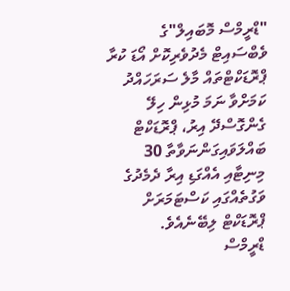"ޑްރީމްސް މޮބައިލް"ގެ ވެބްސައިޓް މެދުވެރިކޮށް އޯޑަ ކުރާ ޕްރޮޑަކްޓްތައް މާލެ ސަރަހައްދު ކަމަށްވާ ނަމަ މުޅިން ހިލޭ ގެންގޮސްދޭ އިރު، ޕްރޮޑަކްޓް ބައްލަވައިގަންނަވާތާ 30 މިނިޓާއި އެއްގަޑި އިރާ ދެމެދުގެ ވަގުތެއްގައި ކަސްޓަމަރަށް ޕްރޮޑަކްޓް ލިބޭނެއެވެ.
ޑްރީމްސް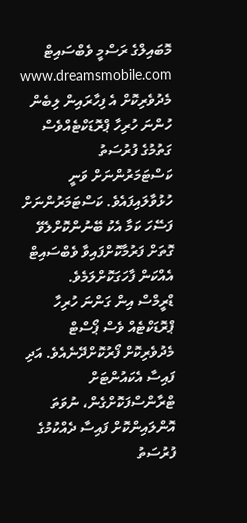މޮބައިލްގެ ރަސްމީ ވެބްސައިޓް www.dreamsmobile.com މެދުވެރިކޮށް އެ ފިހާރައިން ލިބެން ހުންނަ ހުރިހާ ޕްރޮޑަކްޓެއްވެސް ގަތުމުގެ ފުރުސަތު ކަސްޓަމަރުންނަށް ވަނީ ހުޅުވާލައިފައެވެ. ކަސްޓަމަރުންނަށް ފަސޭހަ ކަމާ އެކު ބޭނުންކޮށްލެވޭ ގޮތަށް ފަރުމާކޮށްފައިވާ ވެބްސައިޓް އެއްކަން ފާހަގަކޮށްލަމެވެ.
ޑްރީމްސް އިން ގަންނަ ހުރިހާ ޕްރޮޑަކްޓެއް ވެސް ޕޯސްޓް މެދުވެރިކޮށް ފޯރުކޮށްދޭނެއެވެ. އަދި ފައިސާ އެކައުންޓަށް ޓްރާންސްފަކޮށްގެން، ނުވަތަ އޮންލައިންކޮށް ފައިސާ ދެއްކުމުގެ ފުރުސަތު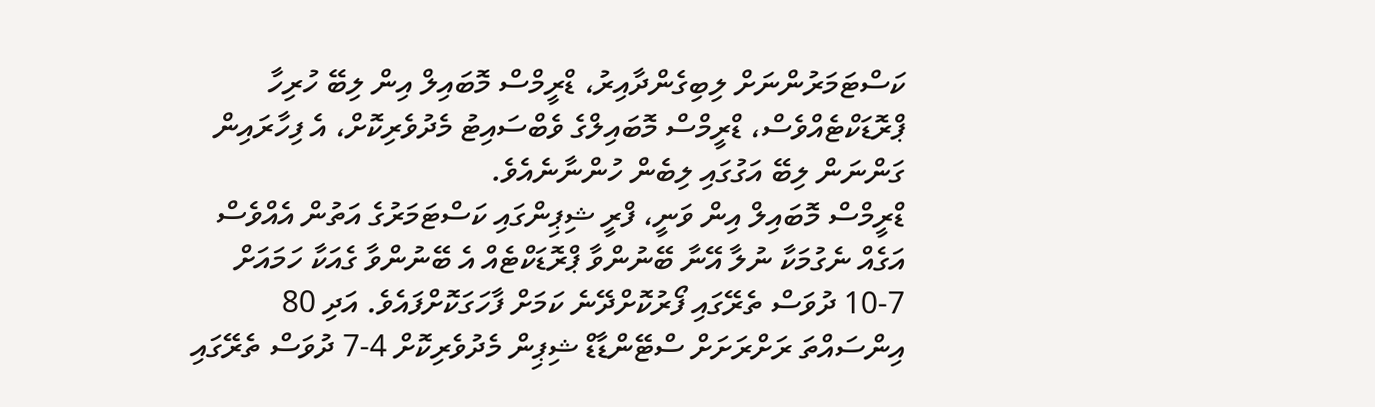ކަސްޓަމަރުންނަށް ލިބިގެންދާއިރު، ޑްރީމްސް މޮބައިލް އިން ލިބޭ ހުރިހާ ޕްރޮޑަކްޓެއްވެސް، ޑްރީމްސް މޮބައިލްގެ ވެބްސައިޓު މެދުވެރިކޮށް، އެ ފިހާރައިން ގަންނަން ލިބޭ އަގުގައި ލިބެން ހުންނާނެއެވެ.
ޑްރީމްސް މޮބައިލް އިން ވަނީ، ފްރީ ޝިޕިންގައި ކަސްޓަމަރުގެ އަތުން އެއްވެސް އަގެއް ނެގުމަކާ ނުލާ އޭނާ ބޭނުންވާ ޕްރޮޑަކްޓެއް އެ ބޭނުންވާ ގެއަކާ ހަމައަށް 7-10 ދުވަސް ތެރޭގައި ފޯރުކޮށްދޭނެ ކަމަށް ފާހަގަކޮށްފައެވެ. އަދި 80 އިންސައްތަ ރަށްރަށަށް ސްޓޭންޑާޑް ޝިޕިން މެދުވެރިކޮށް 4-7 ދުވަސް ތެރޭގައި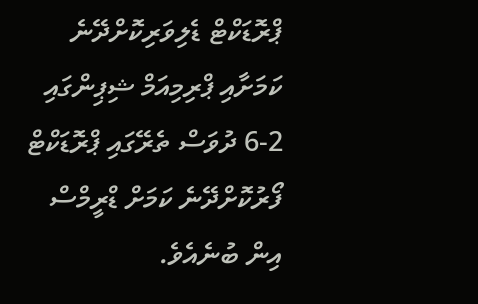ޕްރޮޑަކްޓް ޑެލިވަރިކޮށްދޭނެ ކަމަށާއި ޕްރިމިއަމް ޝިޕިންގައި 2-6 ދުވަސް ތެރޭގައި ޕްރޮޑަކްޓް ފޯރުކޮށްދޭނެ ކަމަށް ޑްރީމްސް އިން ބުނެއެވެ.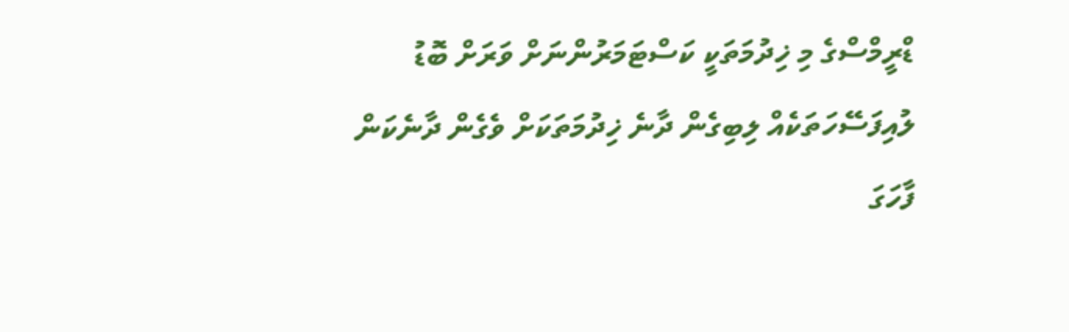ޑްރީމްސްގެ މި ޚިދުމަތަކީ ކަސްޓަމަރުންނަށް ވަރަށް ބޮޑު ލުއިފަސޭހަތަކެއް ލިބިގެން ދާނެ ޚިދުމަތަކަށް ވެގެން ދާނެކަން ފާހަގަ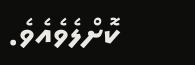ކޮށްލެވެއެވެ.